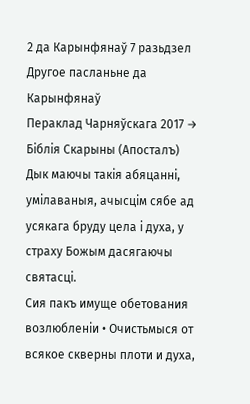2 да Карынфянаў 7 разьдзел
Другое пасланьне да Карынфянаў
Пераклад Чарняўскага 2017 → Біблія Скарыны (Апосталъ)
Дык маючы такія абяцанні, умілаваныя, ачысцім сябе ад усякага бруду цела і духа, у страху Божым дасягаючы святасці.
Сия пакъ имуще обетования возлюбленіи • Очистьмыся от всякое скверны плоти и духа,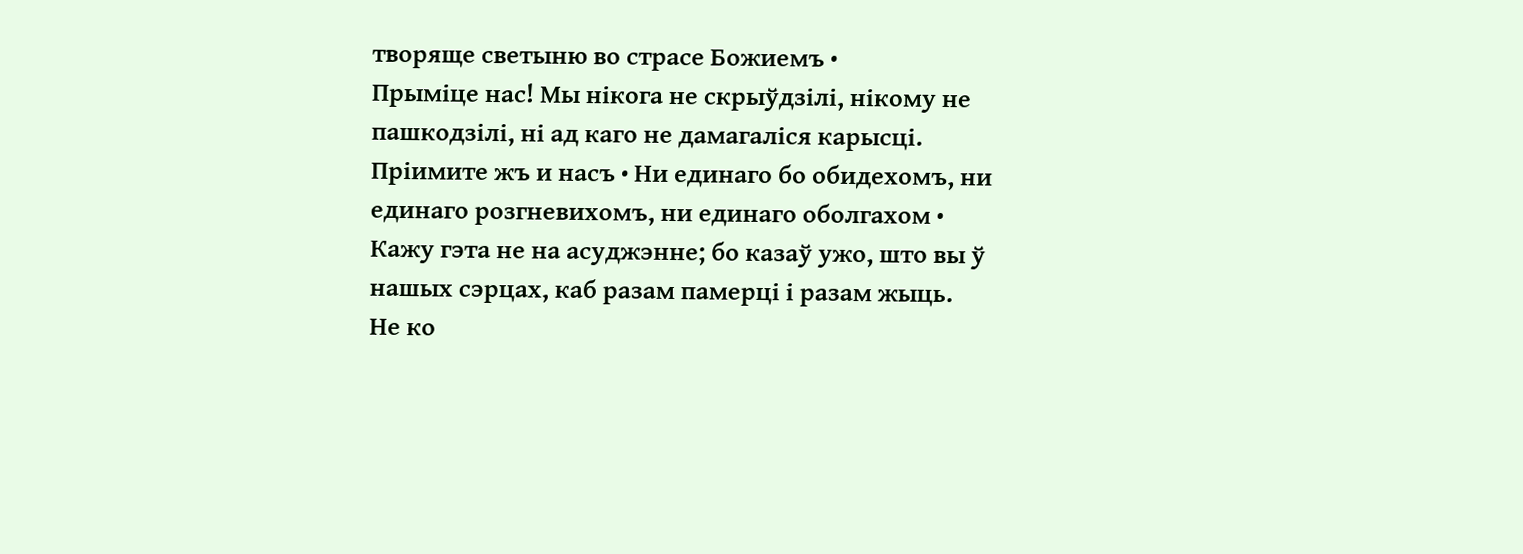творяще светыню во страсе Божиемъ •
Прыміце нас! Мы нікога не скрыўдзілі, нікому не пашкодзілі, ні ад каго не дамагаліся карысці.
Пріимите жъ и насъ • Ни единаго бо обидехомъ, ни единаго розгневихомъ, ни единаго оболгахом •
Кажу гэта не на асуджэнне; бо казаў ужо, што вы ў нашых сэрцах, каб разам памерці і разам жыць.
Не ко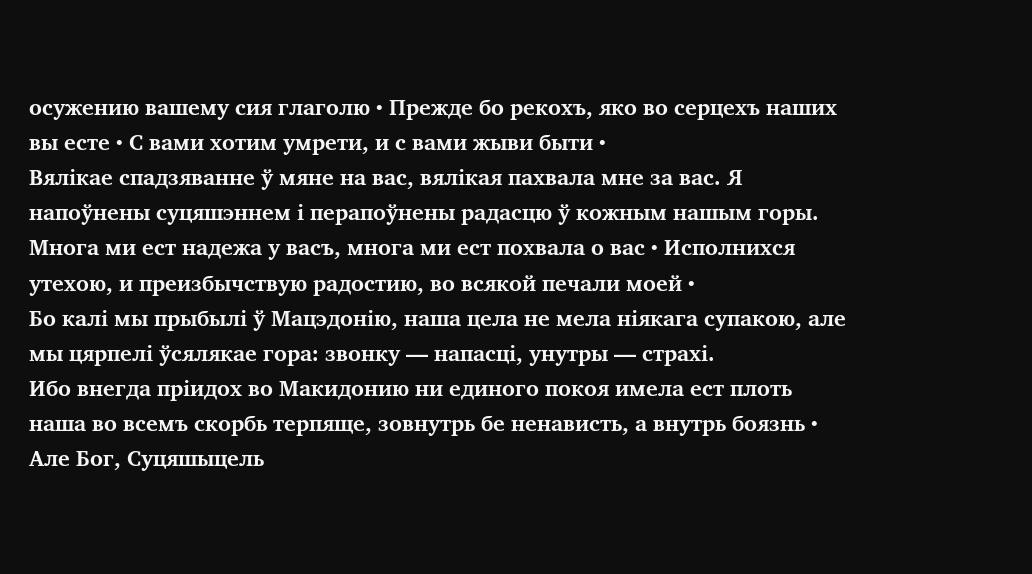осужению вашему сия глаголю • Прежде бо рекохъ, яко во серцехъ наших вы есте • С вами хотим умрети, и с вами жыви быти •
Вялікае спадзяванне ў мяне на вас, вялікая пахвала мне за вас. Я напоўнены суцяшэннем і перапоўнены радасцю ў кожным нашым горы.
Многа ми ест надежа у васъ, многа ми ест похвала о вас • Исполнихся утехою, и преизбычствую радостию, во всякой печали моей •
Бо калі мы прыбылі ў Мацэдонію, наша цела не мела ніякага супакою, але мы цярпелі ўсялякае гора: звонку — напасці, унутры — страхі.
Ибо внегда пріидох во Макидонию ни единого покоя имела ест плоть наша во всемъ скорбь терпяще, зовнутрь бе ненависть, а внутрь боязнь •
Але Бог, Суцяшыцель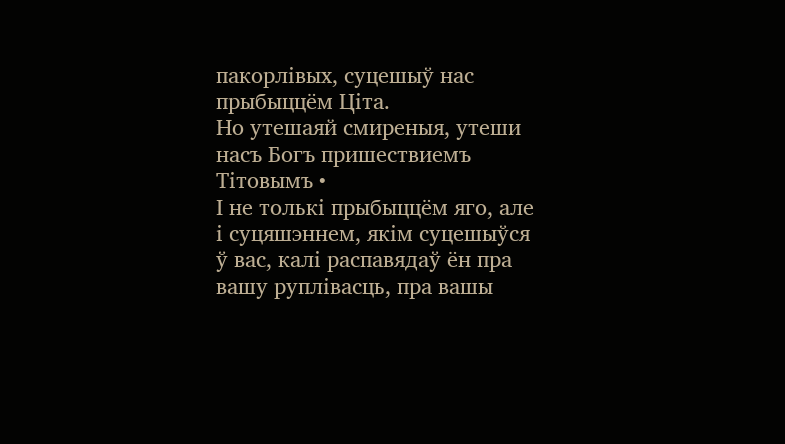пакорлівых, суцешыў нас прыбыццём Ціта.
Но утешаяй смиреныя, утеши насъ Богъ пришествиемъ Тітовымъ •
І не толькі прыбыццём яго, але і суцяшэннем, якім суцешыўся ў вас, калі распавядаў ён пра вашу руплівасць, пра вашы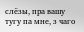слёзы, пра вашу тугу па мне, з чаго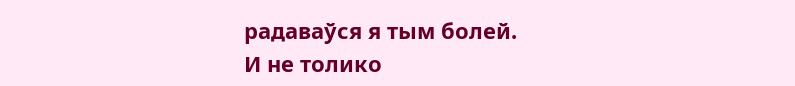радаваўся я тым болей.
И не толико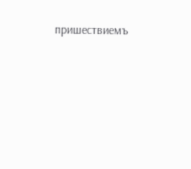пришествиемъ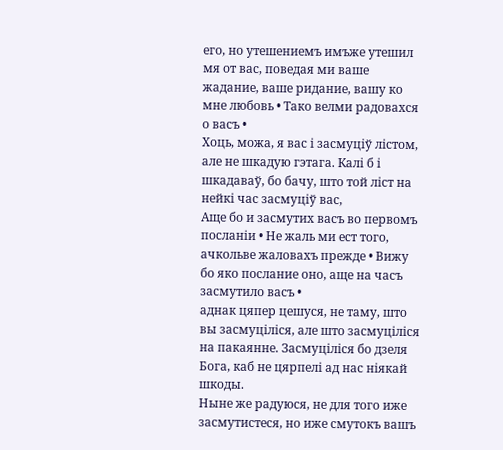его, но утешениемъ имъже утешил мя от вас, поведая ми ваше жадание, ваше ридание, вашу ко мне любовь • Тако велми радовахся о васъ •
Хоць, можа, я вас і засмуціў лістом, але не шкадую гэтага. Калі б і шкадаваў, бо бачу, што той ліст на нейкі час засмуціў вас,
Аще бо и засмутих васъ во первомъ посланіи • Не жаль ми ест того, ачкольве жаловахъ прежде • Вижу бо яко послание оно, аще на часъ засмутило васъ •
аднак цяпер цешуся, не таму, што вы засмуціліся, але што засмуціліся на пакаянне. Засмуціліся бо дзеля Бога, каб не цярпелі ад нас ніякай шкоды.
Ныне же радуюся, не для того иже засмутистеся, но иже смутокъ вашъ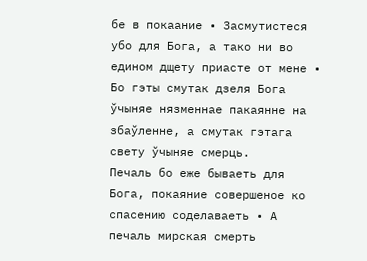бе в покаание • Засмутистеся убо для Бога, а тако ни во едином дщету приасте от мене •
Бо гэты смутак дзеля Бога ўчыняе нязменнае пакаянне на збаўленне, а смутак гэтага свету ўчыняе смерць.
Печаль бо еже бываеть для Бога, покаяние совершеное ко спасению соделаваеть • А печаль мирская смерть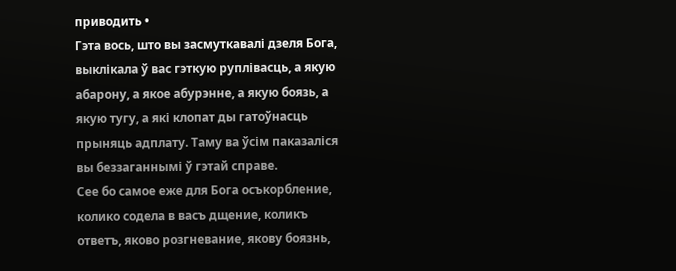приводить •
Гэта вось, што вы засмуткавалі дзеля Бога, выклікала ў вас гэткую руплівасць, а якую абарону, а якое абурэнне, а якую боязь, а якую тугу, а які клопат ды гатоўнасць прыняць адплату. Таму ва ўсім паказаліся вы беззаганнымі ў гэтай справе.
Сее бо самое еже для Бога осъкорбление, колико содела в васъ дщение, коликъ ответъ, яково розгневание, якову боязнь,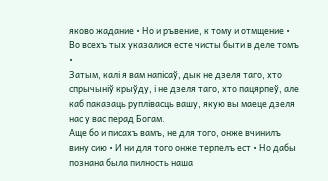яково жадание • Но и ръвение, к тому и отмщение • Во всехъ тых указалися есте чисты быти в деле томъ •
Затым, калі я вам напісаў, дык не дзеля таго, хто спрычыніў крыўду, і не дзеля таго, хто пацярпеў, але каб паказаць руплівасць вашу, якую вы маеце дзеля нас у вас перад Богам.
Аще бо и писахъ вамъ, не для того, онже вчинилъ вину сию • И ни для того онже терпелъ ест • Но дабы познана была пилность наша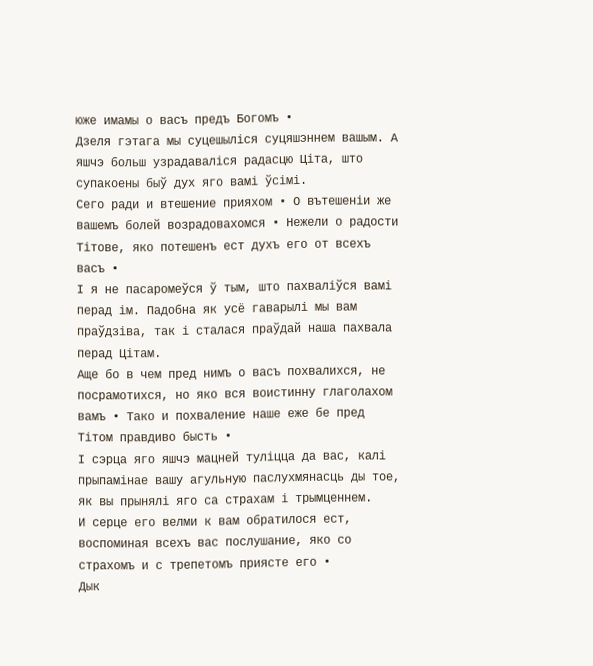юже имамы о васъ предъ Богомъ •
Дзеля гэтага мы суцешыліся суцяшэннем вашым. А яшчэ больш узрадаваліся радасцю Ціта, што супакоены быў дух яго вамі ўсімі.
Сего ради и втешение прияхом • О вътешеніи же вашемъ болей возрадовахомся • Нежели о радости Тітове, яко потешенъ ест духъ его от всехъ васъ •
І я не пасаромеўся ў тым, што пахваліўся вамі перад ім. Падобна як усё гаварылі мы вам праўдзіва, так і сталася праўдай наша пахвала перад Цітам.
Аще бо в чем пред нимъ о васъ похвалихся, не посрамотихся, но яко вся воистинну глаголахом вамъ • Тако и похваление наше еже бе пред Тітом правдиво бысть •
І сэрца яго яшчэ мацней туліцца да вас, калі прыпамінае вашу агульную паслухмянасць ды тое, як вы прынялі яго са страхам і трымценнем.
И серце его велми к вам обратилося ест, воспоминая всехъ вас послушание, яко со страхомъ и с трепетомъ приясте его •
Дык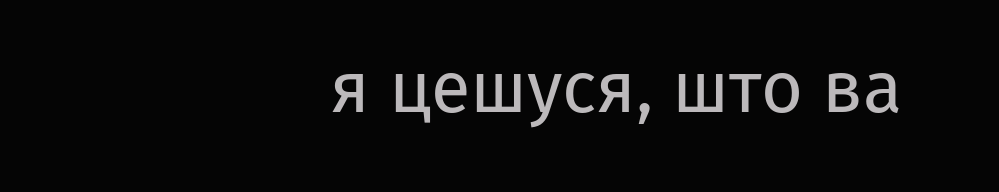я цешуся, што ва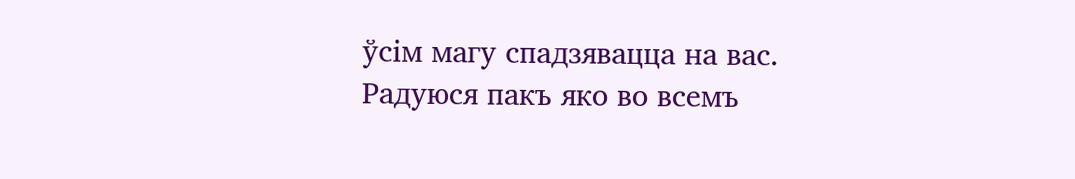ўсім магу спадзявацца на вас.
Радуюся пакъ яко во всемъ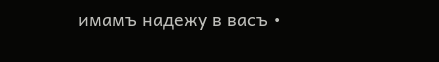имамъ надежу в васъ •